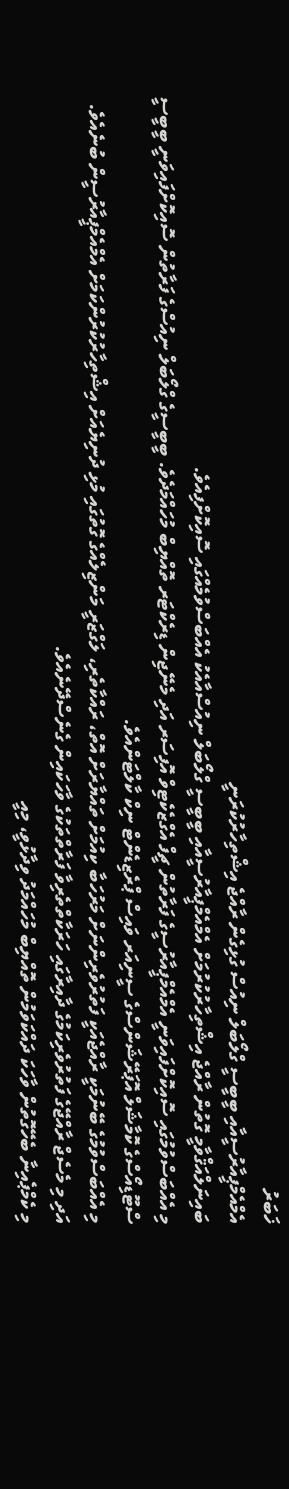ޚަބަރު
އެމްއެމްޕީއާރުސީއާއި ބީބީސީ ގްލޯބަލް ނިއުސް ގުޅިގެން ރާއްޖެ އިޝްތިހާރުކުރަނީ
ބައިނަލްއަޤްވާމީ ގޮތުން ރާއްޖެ އިޝްތިހާރުކުރުމަށް އެމްއެމްޕީއާރުސީއާއި ބީބީސީ ގްލޯބަލް ނިއުސްއާއެކު އެއްބަސްވުމެއްގައި ސޮއިކޮށްފިއެވެ.
މި އެއްބަސްވުމުގައި ސޮއިކޮށްފައިވަނީ އެމްއެމްޕީއާރުސީގެ ފަރާތުން ޗީފް އެގްޒެކެޓިވް އޮފިސަރ އަދި މެނޭޖިން ޑިރެކްޓަރ ތޮއްޔިބް މުހައްމަދެވެ. ބީބީސީގެ ގްލޯބަލް ނިއުސްގެ ފަރާތުން ސޮއިކޮށްފައިވަނީ ބީބީސީ ސްޓޫޑިއޯސްގެ ކޮމާޝަލް އޮޕަރޭޝަންސްގެ ސީނިއަރ ވައިސް ޕްރެޒިޑެންޓް ނިކް ކާލްޓަންއެވެ.
މި އެއްބަސްވުމުގެ ބޭނުމަކީ ރާއްޖެއަކީ ފަތުރުވެރިންނަށް މަރުހަބާ ކިއުމަށް ތައްޔާރަށް އޮތް، ރައްކާތެރި، ލަގްޒަރީ މަންޒިލެއްގެ ގޮތުގައި މުޅި ދުނިޔެއަށް އިޝްތިހާރުކުރުންކަމަށް އެމްއެމްޕީއާރުސީން ބުނެއެވެ. އަދި މި މެސެޖް ރާއްޖޭގެ ފަތުރުވެރިކަމުގެ ދާއިރާގައި ހަރަކާތްތެރިވާ ފަރާތްތަކުގެ ވާހަކައިން ގެނެސްދޭނެއެވެ.
މި ކެމްޕެއިނާ ބެހޭގޮތުން ވާހަކަ ދައްކަވަމުން ތޮއްޔިބް މުހައްމަދު ވިދާޅުވީ، މިއީ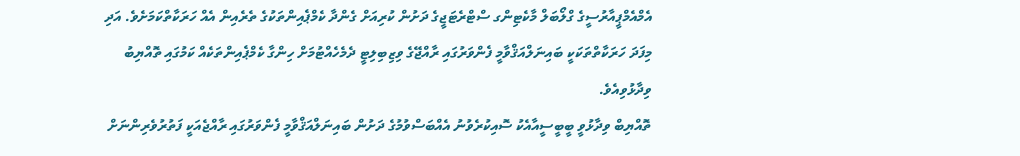އެމްއެމްޕީއާރުސީގެ ގްލޯބަލް މާކެޓިންގ ސްޓްރެޓަޖީގެ ދަށުން ކުރިއަށް ގެންދާ ކެމްޕެއިންތަކުގެ ތެރެއިން އެއް ހަރަކާތްކަމަށެވެ. އަދި މިފަދަ ހަރަކާތްތަކަކީ ބައިނަލްއަޤްވާމީ ފެންވަރުގައި ރާއްޖޭގެ ވިޒިބިލިޓީ ދެމެހެއްޓުމަށް ހިންގާ ކެމްޕެއިންތަކެއް ކަމުގައި ތޮއްޔިބު ވިދާޅުވިއެވެ.
ތޮއްޔިބް ވިދާޅުވީ ބީބީސީއާއެކު ސޮއިކުރެވުނު އެއްބަސްވުމުގެ ދަށުން ބައިނަލްއަޤްވާމީ ފެންވަރުގައި ރާއްޖެއަކީ ފަތުރުވެރިންނަށް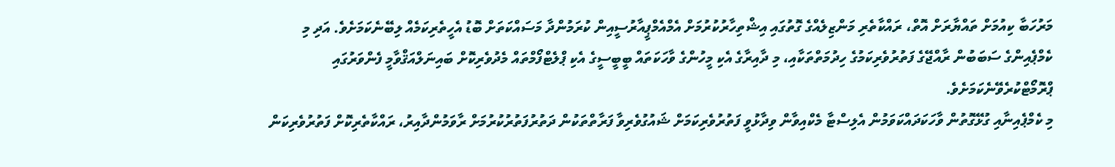މަރުހަބާ ކިއުމަށް ތައްޔާރަށް އޮތް، ރައްކާތެރި މަންޒިލެއްގެ ގޮތުގައި އިޝްތިހާރުކުރުމަށް އެމްއެމްޕީއާރުސީއިން ކުރަމުންދާ މަސައްކަތަށް ބޮޑު އެހީތެރިކަމެއް ލިބޭނެކަމަށެވެ. އަދި މި ކެމްޕެއިންގެ ސަބަބުން ރާއްޖޭގެ ފަތުރުވެރިކަމުގެ ހިދުމަތްތަކާއި، މި ދާއިރާގެ އެކި މީހުންގެ ވާހަކަތައް ބީބީސީގެ އެކި ޕްލެޓްފޯމްތައް މެދުވެރިކޮށް ބައިނަލްއަޤްވާމީ ފެންވަރުގައި ޕްރޮމޯޓްކުރެވޭނެކަމަށެވެ.
މި ކެމްޕެއިނާއި ގުޅޭގޮތުން ވާހަކަދައްކަވަމުން އެލިސްޓާ މެކްއިވާން ވިދާޅުވީ ފަތުރުވެރިކަމަށް ޝައުގުވެރިވާ ފަރާތްތަކުން ދަތުރުފަތުރުކުރުމަށް ރާވަމުންދާއިރު، ރައްކާތެރިކޮށް ފަތުރުވެރިކަން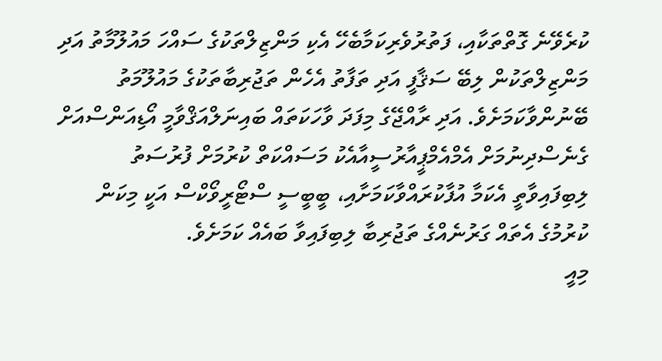ކުރެވޭނެ ގޮތްތަކާއި، ފަތުރުވެރިކަމާބެހޭ އެކި މަންޒިލްތަކުގެ ސައްހަ މައުލޫމާތު އަދި މަންޒިލްތަކުން ލިބޭ ސަޤާފީ އަދި ތަފާތު އެހެން ތަޖުރިބާތަކުގެ މައުލޫމަތު ބޭނުންވާކަމަށެވެ. އަދި ރާއްޖޭގެ މިފަދަ ވާހަކަތައް ބައިނަލްއަޤްވާމީ އޯޑިއަންސްއަށް ގެނެސްދިނުމަށް އެމްއެމްޕީއާރުސީއާއެކު މަސައްކަތް ކުރުމަށް ފުރުސަތު ލިބިފައިވާތީ އެކަމާ އުފާކުރައްވާކަމަށާއި، ބީބީސީ ސްޓޯރީވޯކްސް އަކީ މިކަން ކުރުމުގެ އެތައް ގަރުނެއްގެ ތަޖުރިބާ ލިބިފައިވާ ބައެއް ކަމަށެވެ.
މިއީ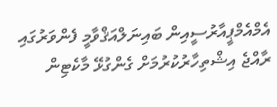އެމްއެމްޕީއާރުސީއިން ބައިނަލްއަޤްވާމީ ފެންވަރުގައި ރާއްޖެ އިޝްތިހާރުކުރުމަށް ގެންގުޅޭ މާކެޓިން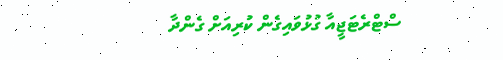ސްޓްރެޓަޖީއާ ގުޅުވައިގެން ކުރިއަށް ގެންދާ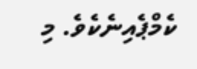ކެމްޕެއިނެކެވެ. މި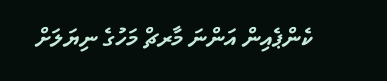ކެންޕެއިން އަންނަ މާރޗް މަހުގެ ނިޔަލަށް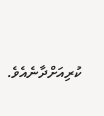ކުރިއަށްދާނެއެވެ.